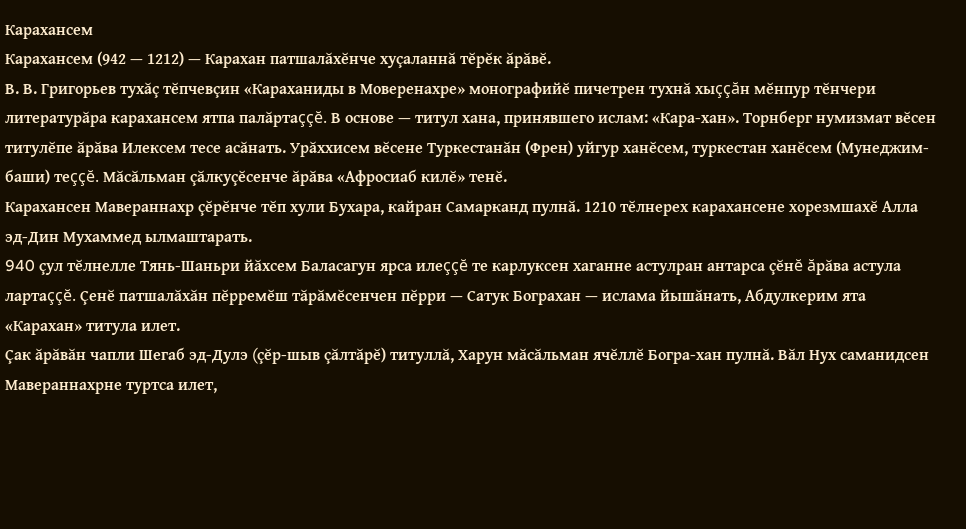Карахансем
Карахансем (942 — 1212) — Карахан патшалăхĕнче хуçаланнă тĕрĕк ăрăвĕ.
В. В. Григорьев тухăç тĕпчевçин «Караханиды в Моверенахре» монографийĕ пичетрен тухнă хыççăн мĕнпур тĕнчери литературăра карахансем ятпа палăртаççĕ. В основе — титул хана, принявшего ислам: «Кара-хан». Торнберг нумизмат вĕсен титулĕпе ăрăва Илексем тесе асăнать. Урăххисем вĕсене Туркестанăн (Френ) уйгур ханĕсем, туркестан ханĕсем (Мунеджим-баши) теççĕ. Мăсăльман çăлкуçĕсенче ăрăва «Афросиаб килĕ» тенĕ.
Карахансен Мавераннахр çĕрĕнче тĕп хули Бухара, кайран Самарканд пулнă. 1210 тĕлнерех карахансене хорезмшахĕ Алла эд-Дин Мухаммед ылмаштарать.
940 çул тĕлнелле Тянь-Шаньри йăхсем Баласагун ярса илеççĕ те карлуксен хаганне астулран антарса çĕнĕ ăрăва астула лартаççĕ. Çенĕ патшалăхăн пĕрремĕш тăрăмĕсенчен пĕрри — Сатук Бограхан — ислама йышăнать, Абдулкерим ята «Карахан» титула илет.
Çак ăрăвăн чапли Шегаб эд-Дулэ (çĕр-шыв çăлтăрĕ) титуллă, Харун мăсăльман ячĕллĕ Богра-хан пулнă. Вăл Нух саманидсен Мавераннахрне туртса илет,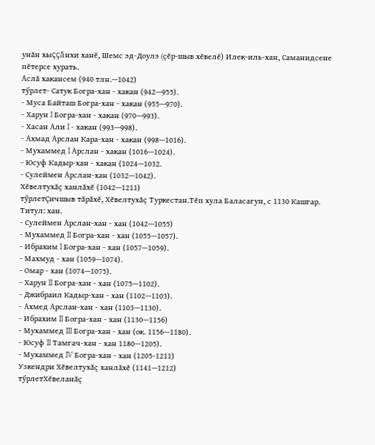унăн хыççăнхи ханĕ, Шемс эд-Доулэ (çĕр-шыв хĕвелĕ) Илек-иль-хан, Саманидсене пĕтерсе хурать.
Аслă хакансем (940 тлн.—1042)
тӳрлет- Сатук Богра-хан - хакан (942—955).
- Муса Байташ Богра-хан - хакан (955—970).
- Харун I Богра-хан - хакан (970—993).
- Хасан Али I - хакан (993—998).
- Ахмад Арслан Кара-хан - хакан (998—1016).
- Мухаммед I Арслан - хакан (1016—1024).
- Юсуф Кадыр-хан - хакан (1024—1032.
- Сулеймен Арслан-хан (1032—1042).
Хĕвелтухăç ханлăхĕ (1042—1211)
тӳрлетÇичшыв тăрăхĕ, Хĕвелтухăç Туркестан.Тĕп хула Баласагун, с 1130 Кашгар. Титул: хан.
- Сулеймен Арслан-хан - хан (1042—1055)
- Мухаммед II Богра-хан - хан (1055—1057).
- Ибрахим I Богра-хан - хан (1057—1059).
- Махмуд - хан (1059—1074).
- Омар - хан (1074—1075).
- Харун II Богра-хан - хан (1075—1102).
- Джибраил Кадыр-хан - хан (1102—1103).
- Ахмед Арслан-хан - хан (1103—1130).
- Ибрахим II Богра-хан - хан (1130—1156)
- Мухаммед III Богра-хан - хан (ок. 1156—1180).
- Юсуф II Тамгач-хан - хан 1180—1205).
- Мухаммед IV Богра-хан - хан (1205-1211)
Узкендри Хĕвелтухăç ханлăхĕ (1141—1212)
тӳрлетХĕвеланăç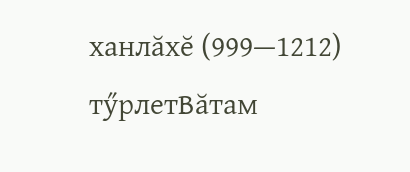ханлăхĕ (999—1212)
тӳрлетВăтам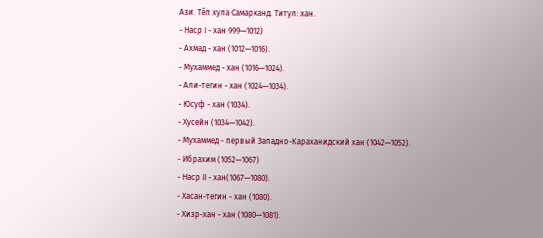Ази. Тĕп хула Самарканд. Титул: хан.
- Наср I - хан 999—1012)
- Ахмад - хан (1012—1016).
- Мухаммед - хан (1016—1024).
- Али-тегин - хан (1024—1034).
- Юсуф - хан (1034).
- Хусейн (1034—1042).
- Мухаммед - первый Западно-Караханидский хан (1042—1052).
- Ибрахим (1052—1067)
- Наср II - хан(1067—1080).
- Хасан-тегин - хан (1080).
- Хизр-хан - хан (1080—1081).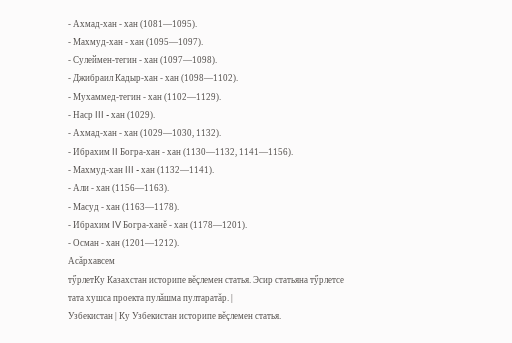- Ахмад-хан - хан (1081—1095).
- Махмуд-хан - хан (1095—1097).
- Сулеймен-тегин - хан (1097—1098).
- Джибраил Кадыр-хан - хан (1098—1102).
- Мухаммед-тегин - хан (1102—1129).
- Наср III - хан (1029).
- Ахмад-хан - хан (1029—1030, 1132).
- Ибрахим II Богра-хан - хан (1130—1132, 1141—1156).
- Махмуд-хан III - хан (1132—1141).
- Али - хан (1156—1163).
- Масуд - хан (1163—1178).
- Ибрахим IV Богра-ханĕ - хан (1178—1201).
- Осман - хан (1201—1212).
Асăрхавсем
тӳрлетКу Казахстан историпе вĕçлемен статья. Эсир статьяна тӳрлетсе тата хушса проекта пулăшма пултаратăр. |
Узбекистан | Ку Узбекистан историпе вĕçлемен статья.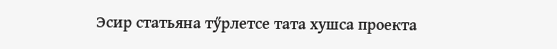Эсир статьяна тӳрлетсе тата хушса проекта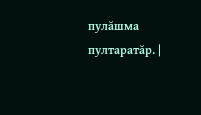пулăшма пултаратăр. |